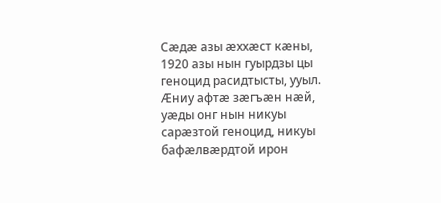Сæдæ азы æххæст кæны, 1920 азы нын гуырдзы цы геноцид расидтысты, ууыл. Æниу афтæ зæгъæн нæй, уæды онг нын никуы сарæзтой геноцид, никуы бафæлвæрдтой ирон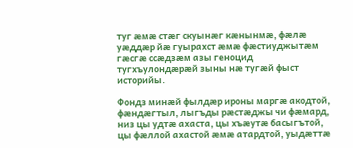туг æмæ стæг скуынæг кæнынмæ, фæлæ уæддæр йæ гуырахст æмæ фæстиуджытæм гæсгæ ссæдзæм азы геноцид тугхъулондæрæй зыны нæ тугæй фыст историйы.

Фондз минæй фылдæр ироны маргæ акодтой, фæндæгтыл, лыгъды рæстæджы чи фæмард, низ цы удтæ ахаста, цы хъæутæ басыгътой, цы фæллой ахастой æмæ атардтой, уыдæттæ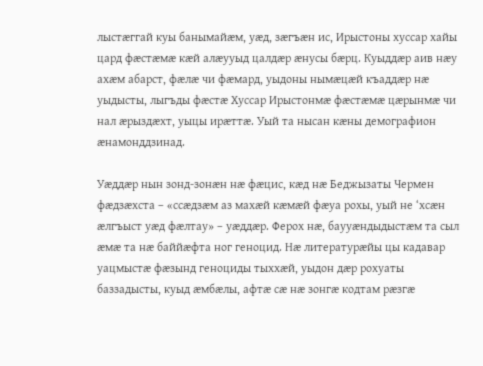лыстæггай куы банымайæм, уæд, зæгъæн ис, Ирыстоны хуссар хайы цард фæстæмæ кæй алæууыд цалдæр æнусы бæрц. Куыддæр аив нæу ахæм абарст, фæлæ чи фæмард, уыдоны нымæцæй къаддæр нæ уыдысты, лыгъды фæстæ Хуссар Ирыстонмæ фæстæмæ цæрынмæ чи нал æрыздæхт, уыцы ирæттæ. Уый та нысан кæны демографион æнамонддзинад.

Уæддæр нын зонд-зонæн нæ фæцис, кæд нæ Беджызаты Чермен фæдзæхста – «ссæдзæм аз махæй кæмæй фæуа рохы, уый не ‘хсæн æлгъыст уæд фæлтау» – уæддæр. Ферох нæ, баууæндыдыстæм та сыл æмæ та нæ баййæфта ног геноцид. Нæ литературæйы цы кадавар уацмыстæ фæзынд геноциды тыххæй, уыдон дæр рохуаты баззадысты, куыд æмбæлы, афтæ сæ нæ зонгæ кодтам рæзгæ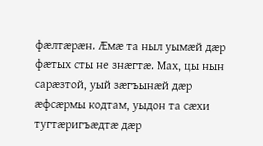фæлтæрæн. Æмæ та ныл уымæй дæр фæтых сты не знæгтæ. Мах, цы нын сарæзтой, уый зæгъынæй дæр æфсæрмы кодтам, уыдон та сæхи тугтæригъæдтæ дæр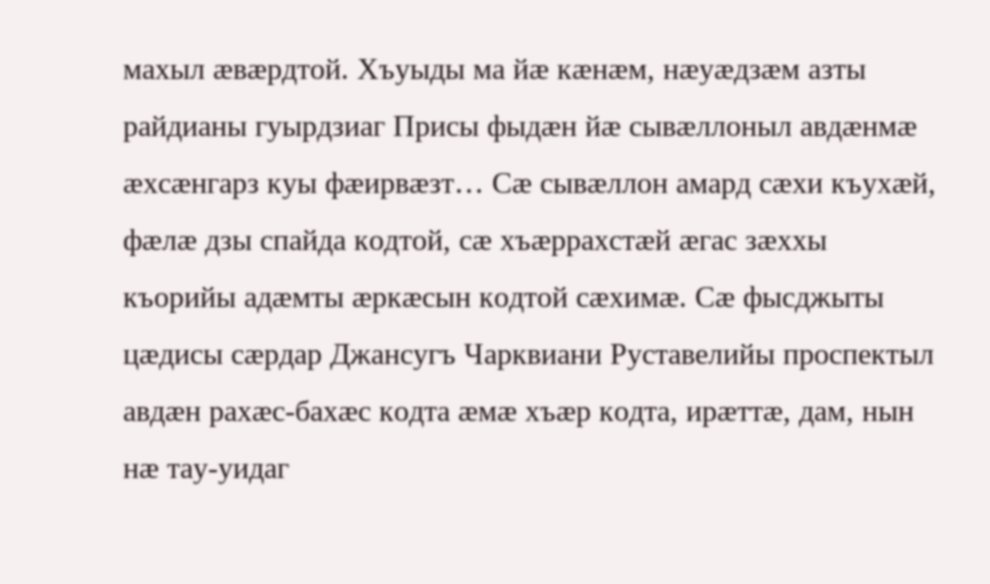махыл æвæрдтой. Хъуыды ма йæ кæнæм, нæуæдзæм азты райдианы гуырдзиаг Присы фыдæн йæ сывæллоныл авдæнмæ æхсæнгарз куы фæирвæзт… Сæ сывæллон амард сæхи къухæй, фæлæ дзы спайда кодтой, сæ хъæррахстæй æгас зæххы къорийы адæмты æркæсын кодтой сæхимæ. Сæ фысджыты цæдисы сæрдар Джансугъ Чарквиани Руставелийы проспектыл авдæн рахæс-бахæс кодта æмæ хъæр кодта, ирæттæ, дам, нын нæ тау-уидаг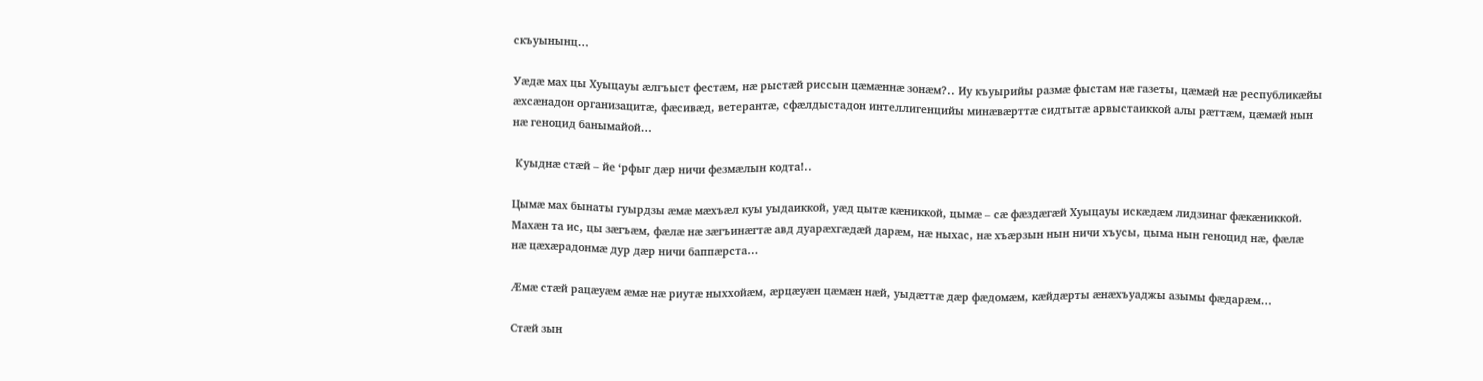скъуынынц…

Уæдæ мах цы Хуыцауы æлгъыст фестæм, нæ рыстæй риссын цæмæннæ зонæм?.. Иу къуырийы размæ фыстам нæ газеты, цæмæй нæ республикæйы æхсæнадон организацитæ, фæсивæд, ветерантæ, сфæлдыстадон интеллигенцийы минæвæрттæ сидтытæ арвыстаиккой алы рæттæм, цæмæй нын нæ геноцид банымайой…

 Куыднæ стæй – йе ‘рфыг дæр ничи фезмæлын кодта!..

Цымæ мах бынаты гуырдзы æмæ мæхъæл куы уыдаиккой, уæд цытæ кæниккой, цымæ – сæ фæздæгæй Хуыцауы искæдæм лидзинаг фæкæниккой. Махæн та ис, цы зæгъæм, фæлæ нæ зæгъинæгтæ авд дуарæхгæдæй дарæм, нæ ныхас, нæ хъæрзын нын ничи хъусы, цыма нын геноцид нæ, фæлæ нæ цæхæрадонмæ дур дæр ничи баппæрста…

Æмæ стæй рацæуæм æмæ нæ риутæ ныххойæм, æрцæуæн цæмæн нæй, уыдæттæ дæр фæдомæм, кæйдæрты æнæхъуаджы азымы фæдарæм…

Стæй зын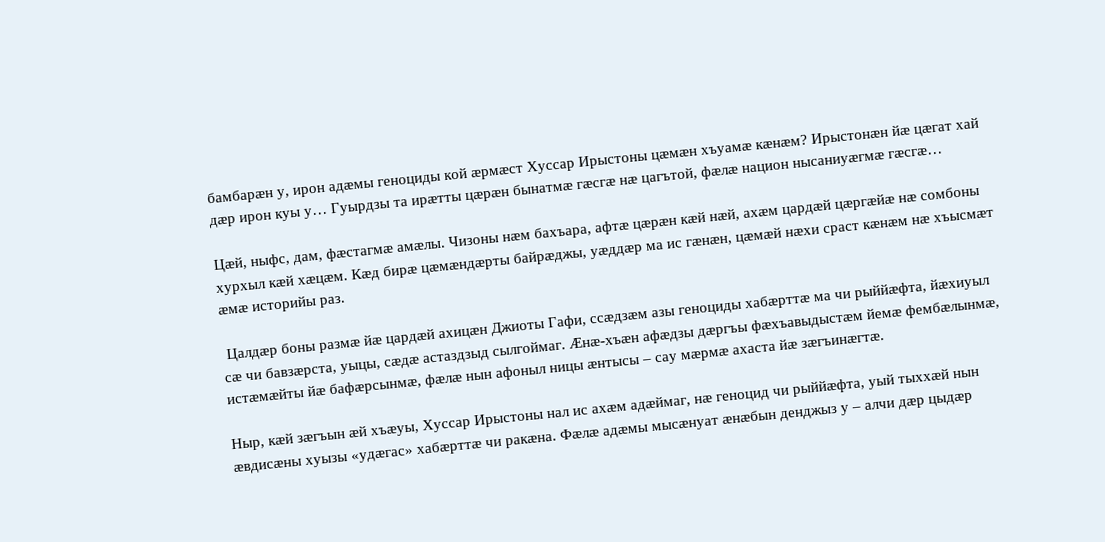бамбарæн у, ирон адæмы геноциды кой æрмæст Хуссар Ирыстоны цæмæн хъуамæ кæнæм? Ирыстонæн йæ цæгат хай дæр ирон куы у… Гуырдзы та ирæтты цæрæн бынатмæ гæсгæ нæ цагътой, фæлæ национ нысаниуæгмæ гæсгæ…

Цæй, ныфс, дам, фæстагмæ амæлы. Чизоны нæм бахъара, афтæ цæрæн кæй нæй, ахæм цардæй цæргæйæ нæ сомбоны хурхыл кæй хæцæм. Кæд бирæ цæмæндæрты байрæджы, уæддæр ма ис гæнæн, цæмæй нæхи сраст кæнæм нæ хъысмæт æмæ историйы раз.

 Цалдæр боны размæ йæ цардæй ахицæн Джиоты Гафи, ссæдзæм азы геноциды хабæрттæ ма чи рыййæфта, йæхиуыл сæ чи бавзæрста, уыцы, сæдæ астаздзыд сылгоймаг. Æнæ-хъæн афæдзы дæргъы фæхъавыдыстæм йемæ фембæлынмæ, истæмæйты йæ бафæрсынмæ, фæлæ нын афоныл ницы æнтысы – сау мæрмæ ахаста йæ зæгъинæгтæ.

Ныр, кæй зæгъын æй хъæуы, Хуссар Ирыстоны нал ис ахæм адæймаг, нæ геноцид чи рыййæфта, уый тыххæй нын æвдисæны хуызы «удæгас» хабæрттæ чи ракæна. Фæлæ адæмы мысæнуат æнæбын денджыз у – алчи дæр цыдæр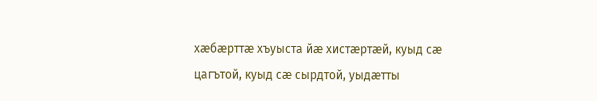хæбæрттæ хъуыста йæ хистæртæй, куыд сæ цагътой, куыд сæ сырдтой, уыдæтты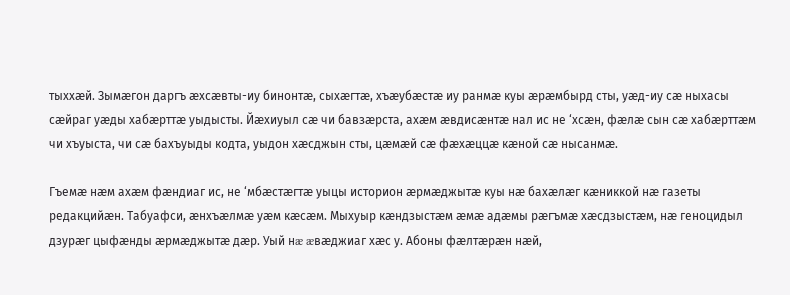тыххæй. Зымæгон даргъ æхсæвты-иу бинонтæ, сыхæгтæ, хъæубæстæ иу ранмæ куы æрæмбырд сты, уæд-иу сæ ныхасы сæйраг уæды хабæрттæ уыдысты. Йæхиуыл сæ чи бавзæрста, ахæм æвдисæнтæ нал ис не ‘хсæн, фæлæ сын сæ хабæрттæм чи хъуыста, чи сæ бахъуыды кодта, уыдон хæсджын сты, цæмæй сæ фæхæццæ кæной сæ нысанмæ.

Гъемæ нæм ахæм фæндиаг ис, не ‘мбæстæгтæ уыцы историон æрмæджытæ куы нæ бахæлæг кæниккой нæ газеты редакцийæн. Табуафси, æнхъæлмæ уæм кæсæм. Мыхуыр кæндзыстæм æмæ адæмы рæгъмæ хæсдзыстæм, нæ геноцидыл дзурæг цыфæнды æрмæджытæ дæр. Уый нæ æвæджиаг хæс у. Абоны фæлтæрæн нæй,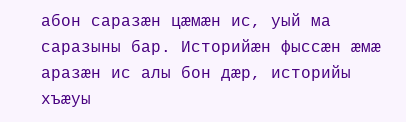абон саразæн цæмæн ис, уый ма саразыны бар. Историйæн фыссæн æмæ аразæн ис алы бон дæр, историйы хъæуы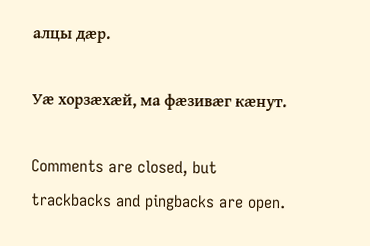алцы дæр.

Уæ хорзæхæй, ма фæзивæг кæнут.

Comments are closed, but trackbacks and pingbacks are open.